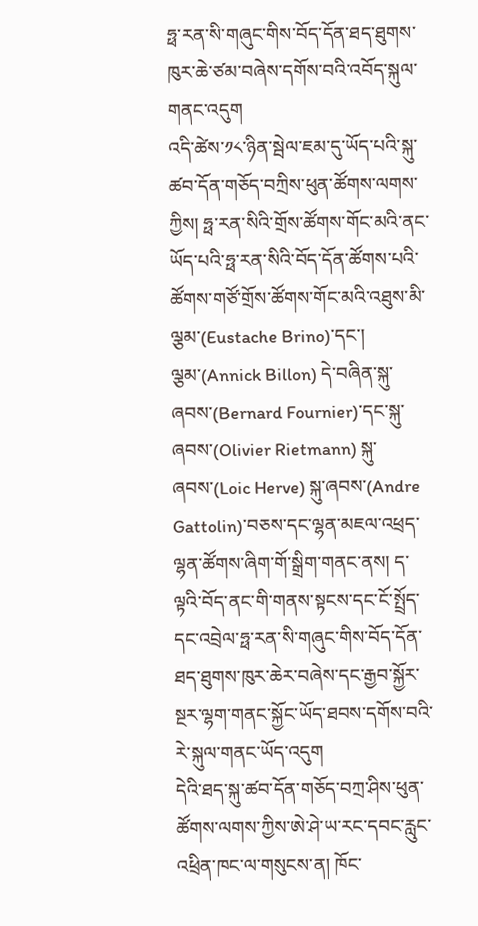ཧྥ་རན་སི་གཞུང་གིས་བོད་དོན་ཐད་ཐུགས་ཁུར་ཆེ་ཙམ་བཞེས་དགོས་བའི་འབོད་སྐུལ་གནང་འདུག
འདི་ཚེས་༡༨་ཉིན་སྦེལ་ཇམ་དུ་ཡོད་པའི་སྐུ་ཚབ་དོན་གཅོད་བཀྲིས་ཕུན་ཚོགས་ལགས་ཀྱིས། ཧྥ་རན་སིའི་གྲོས་ཚོགས་གོང་མའི་ནང་ཡོད་པའི་ཧྥ་རན་སིའི་བོད་དོན་ཚོགས་པའི་ཚོགས་གཙོ་གྲོས་ཚོགས་གོང་མའི་འཐུས་མི་ལྕམ་(Eustache Brino)་དང་། ལྕམ་(Annick Billon) དེ་བཞིན་སྐུ་ཞབས་(Bernard Fournier)་དང་སྐུ་ཞབས་(Olivier Rietmann) སྐུ་ཞབས་(Loic Herve) སྐུ་ཞབས་(Andre Gattolin)་བཅས་དང་ལྷན་མཇལ་འཕྲད་ལྷན་ཚོགས་ཞིག་གོ་སྒྲིག་གནང་ནས། ད་ལྟའི་བོད་ནང་གི་གནས་སྟངས་དང་ངོ་སྤྲོད་དང་འབྲེལ་ཧྥ་རན་སི་གཞུང་གིས་བོད་དོན་ཐད་ཐུགས་ཁུར་ཆེར་བཞེས་དང་རྒྱབ་སྐྱོར་སྔར་ལྷག་གནང་སྐྱོང་ཡོད་ཐབས་དགོས་བའི་རེ་སྐུལ་གནང་ཡོད་འདུག
དེའི་ཐད་སྐུ་ཚབ་དོན་གཅོད་བཀྲ་ཤིས་ཕུན་ཚོགས་ལགས་ཀྱིས་ཨེ་ཤེ་ཡ་རང་དབང་རླུང་འཕྲིན་ཁང་ལ་གསུངས་ན། ཁོང་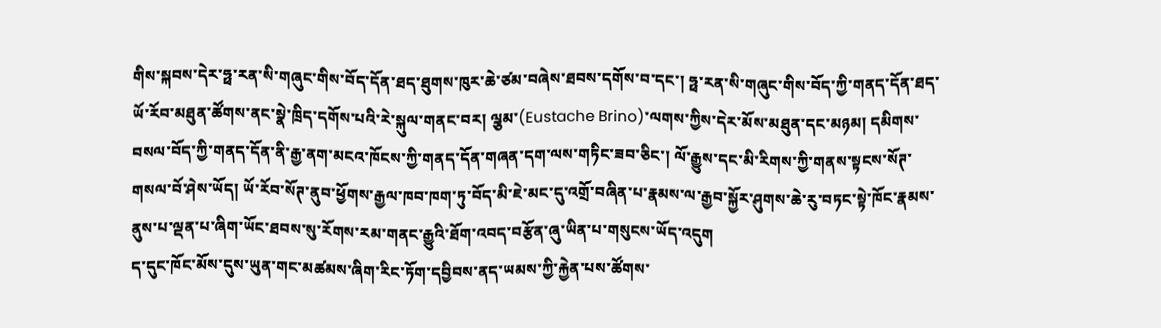གིས་སྐབས་དེར་ཧྥ་རན་སི་གཞུང་གིས་བོད་དོན་ཐད་ཐུགས་ཁུར་ཆེ་ཙམ་བཞེས་ཐབས་དགོས་བ་དང་། ཧྥ་རན་སི་གཞུང་གིས་བོད་ཀྱི་གནད་དོན་ཐད་ཡོ་རོབ་མཐུན་ཚོགས་ནང་སྣེ་ཁྲིད་དགོས་པའི་རེ་སྐུལ་གནང་བར། ལྕམ་(Eustache Brino)་ལགས་ཀྱིས་དེར་མོས་མཐུན་དང་མཉམ། དམིགས་བསལ་བོད་ཀྱི་གནད་དོན་ནི་རྒྱ་ནག་མངའ་ཁོངས་ཀྱི་གནད་དོན་གཞན་དག་ལས་གཏིང་ཟབ་ཅིང་། ལོ་རྒྱུས་དང་མི་རིགས་ཀྱི་གནས་སྟངས་སོཊ་གསལ་བོ་ཤེས་ཡོད། ཡོ་རོབ་སོཊ་ནུབ་ཕྱོགས་རྒྱལ་ཁབ་ཁག་ཏུ་བོད་མི་ཇེ་མང་དུ་འགྲོ་བཞིན་པ་རྣམས་ལ་རྒྱབ་སྐྱོར་ཤུགས་ཆེ་རུ་བཏང་སྟེ་ཁོང་རྣམས་ནུས་པ་ལྡན་པ་ཞིག་ཡོང་ཐབས་སུ་རོགས་རམ་གནང་རྒྱུའི་ཐོག་འབད་བརྩོན་ཞུ་ཡིན་པ་གསུངས་ཡོད་འདུག
ད་དུང་ཁོང་མོས་དུས་ཡུན་གང་མཚམས་ཞིག་རིང་ཏོག་དབྱིབས་ནད་ཡམས་ཀྱི་རྐྱེན་པས་ཚོགས་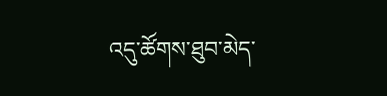འདུ་ཚོགས་ཐུབ་མེད་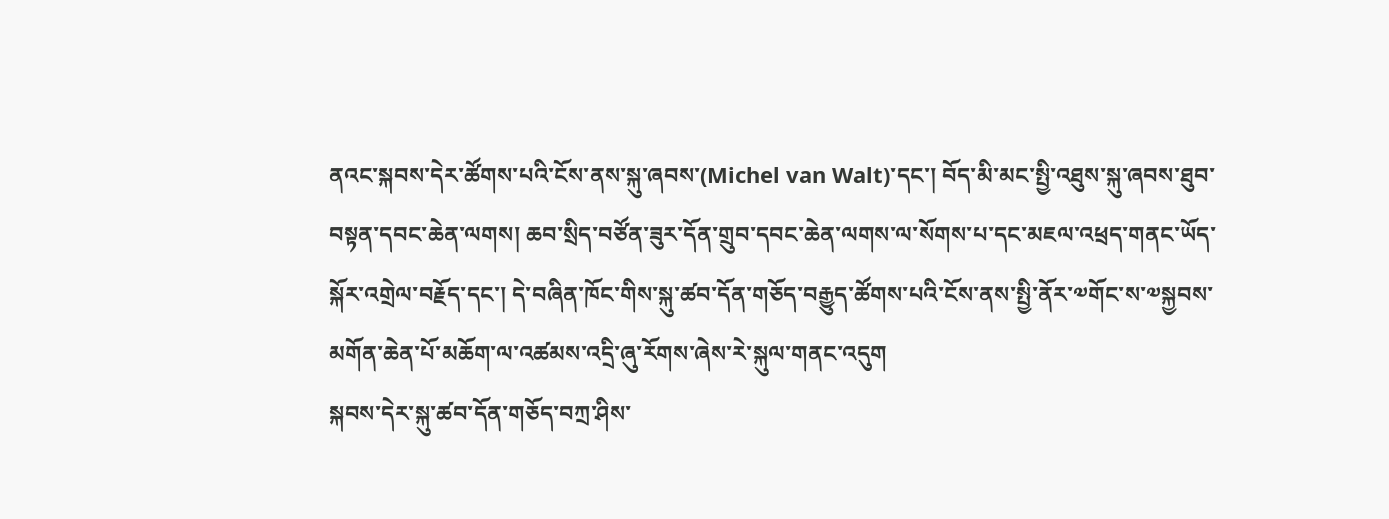ནའང་སྐབས་དེར་ཚོགས་པའི་ངོས་ནས་སྐུ་ཞབས་(Michel van Walt)་དང་། བོད་མི་མང་སྤྱི་འཐུས་སྐུ་ཞབས་ཐུབ་བསྟན་དབང་ཆེན་ལགས། ཆབ་སྲིད་བཙོན་ཟུར་དོན་གྲུབ་དབང་ཆེན་ལགས་ལ་སོགས་པ་དང་མཇལ་འཕྲད་གནང་ཡོད་སྐོར་འགྲེལ་བརྗོད་དང་། དེ་བཞིན་ཁོང་གིས་སྐུ་ཚབ་དོན་གཅོད་བརྒྱུད་ཚོགས་པའི་ངོས་ནས་སྤྱི་ནོར་༧གོང་ས་༧སྐྱབས་མགོན་ཆེན་པོ་མཆོག་ལ་འཚམས་འདྲི་ཞུ་རོགས་ཞེས་རེ་སྐུལ་གནང་འདུག
སྐབས་དེར་སྐུ་ཚབ་དོན་གཅོད་བཀྲ་ཤིས་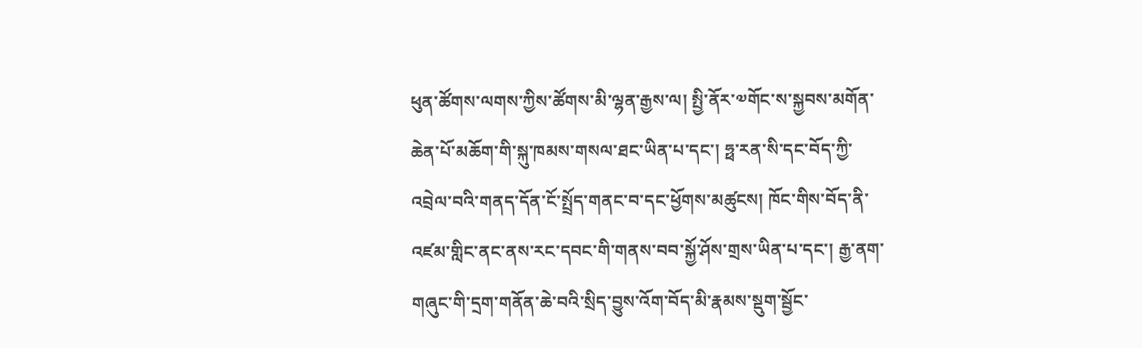ཕུན་ཚོགས་ལགས་ཀྱིས་ཚོགས་མི་ལྷན་རྒྱས་ལ། སྤྱི་ནོར་༧གོང་ས་སྐྱབས་མགོན་ཆེན་པོ་མཆོག་གི་སྐུ་ཁམས་གསལ་ཐང་ཡིན་པ་དང་། ཧྥ་རན་སི་དང་བོད་ཀྱི་འབྲེལ་བའི་གནད་དོན་ངོ་སྤྲོད་གནང་བ་དང་ཕྱོགས་མཚུངས། ཁོང་གིས་བོད་ནི་འཛམ་གླིང་ནང་ནས་རང་དབང་གི་གནས་བབ་སྐྱོ་ཤོས་གྲས་ཡིན་པ་དང་། རྒྱ་ནག་གཞུང་གི་དྲག་གནོན་ཆེ་བའི་སྲིད་བྱུས་འོག་བོད་མི་རྣམས་སྡུག་སྦྱོང་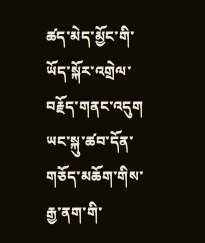ཚད་མེད་མྱོང་གི་ཡོད་སྐོར་འགྲེལ་བརྗོད་གནང་འདུག
ཡང་སྐུ་ཚབ་དོན་གཅོད་མཆོག་གིས་རྒྱ་ནག་གི་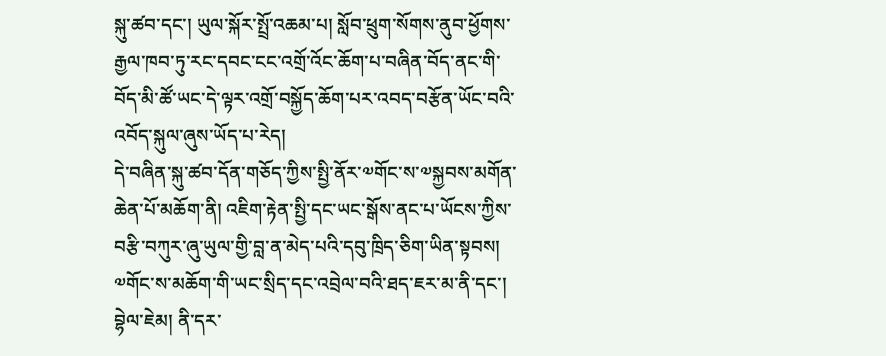སྐུ་ཚབ་དང་། ཡུལ་སྐོར་སྤྲོ་འཆམ་པ། སློབ་ཕྲུག་སོགས་ནུབ་ཕྱོགས་རྒྱལ་ཁབ་ཏུ་རང་དབང་ངང་འགྲོ་འོང་ཆོག་པ་བཞིན་བོད་ནང་གི་བོད་མི་ཚོ་ཡང་དེ་ལྟར་འགྲོ་བསྐྱོད་ཆོག་པར་འབད་བརྩོན་ཡོང་བའི་འབོད་སྐུལ་ཞུས་ཡོད་པ་རེད།
དེ་བཞིན་སྐུ་ཚབ་དོན་གཅོད་ཀྱིས་སྤྱི་ནོར་༧གོང་ས་༧སྐྱབས་མགོན་ཆེན་པོ་མཆོག་ནི། འཇིག་རྟེན་སྤྱི་དང་ཡང་སྒོས་ནང་པ་ཡོངས་ཀྱིས་བརྩི་བཀུར་ཞུ་ཡུལ་གྱི་བླ་ན་མེད་པའི་དབུ་ཁྲིད་ཅིག་ཡིན་སྟབས། ༧གོང་ས་མཆོག་གི་ཡང་སྲིད་དང་འབྲེལ་བའི་ཐད་ཇར་མ་ནི་དང་། བྷེལ་ཇེམ། ནི་དར་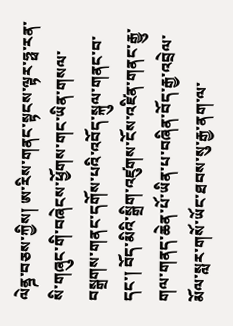ལེནྜ་བཅས་ཀྱིས། ཨ་རིས་གནང་སྟངས་ལྟར་ཧྥ་རན་སི་གཞུང་གི་བཞེངས་ཕྱོགས་གང་ཡིན་གསལ་བསྒྲགས་གནང་དགོས་པའི་འབོད་སྐུལ་གནང་བ་དང་། བོད་མིའི་སྒྲིག་འཛུགས་ངོས་འཛིན་གནང་རྒྱུ་གལ་གནད་ཆེན་པོ་ཡིན་པ་བཞིན་བོད་རྒྱ་འབྲེལ་མོལ་སླར་གསོ་ཡོང་ཐབས་སུ་རྒྱ་ནག་ལ་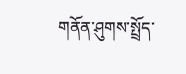གནོན་ཤུགས་སྤྲོད་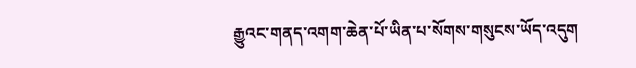རྒྱུའང་གནད་འགག་ཆེན་པོ་ཡིན་པ་སོགས་གསུངས་ཡོད་འདུག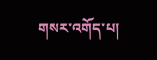གསར་འགོད་པ།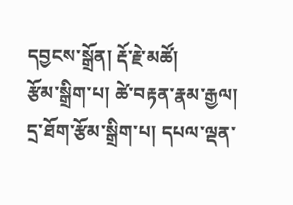དབྱངས་སྒྲོན། རྡོ་རྗེ་མཚོ།
རྩོམ་སྒྲིག་པ། ཚེ་བརྟན་རྣམ་རྒྱལ།
དྲ་ཐོག་རྩོམ་སྒྲིག་པ། དཔལ་ལྡན་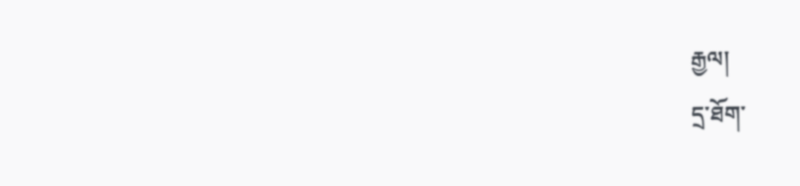རྒྱལ།
དྲ་ཐོག་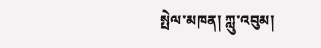སྤེལ་མཁན། ཀླུ་འབུམ།